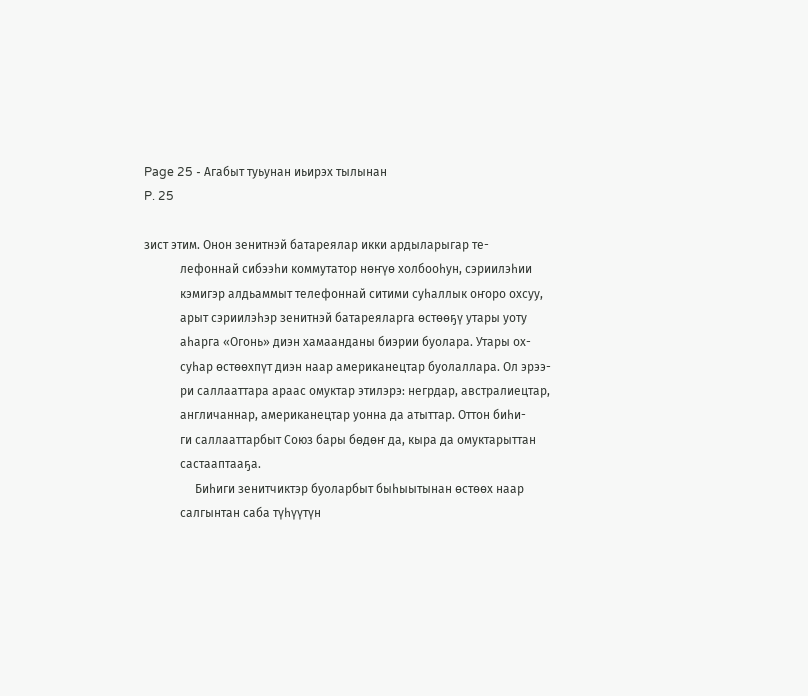Page 25 - Агабыт туьунан иьирэх тылынан
P. 25

зист этим. Онон зенитнэй батареялар икки ардыларыгар те-
            лефоннай сибээһи коммутатор нөҥүө холбооһун, сэриилэһии
            кэмигэр алдьаммыт телефоннай ситими суһаллык оҥоро охсуу,
            арыт сэриилэһэр зенитнэй батареяларга өстөөҕү утары уоту
            аһарга «Огонь» диэн хамаанданы биэрии буолара. Утары ох-
            суһар өстөөхпүт диэн наар американецтар буолаллара. Ол эрээ-
            ри саллааттара араас омуктар этилэрэ: негрдар, австралиецтар,
            англичаннар, американецтар уонна да атыттар. Оттон биһи-
            ги саллааттарбыт Союз бары бөдөҥ да, кыра да омуктарыттан
            састааптааҕа.
                 Биһиги зенитчиктэр буоларбыт быһыытынан өстөөх наар
            салгынтан саба түһүүтүн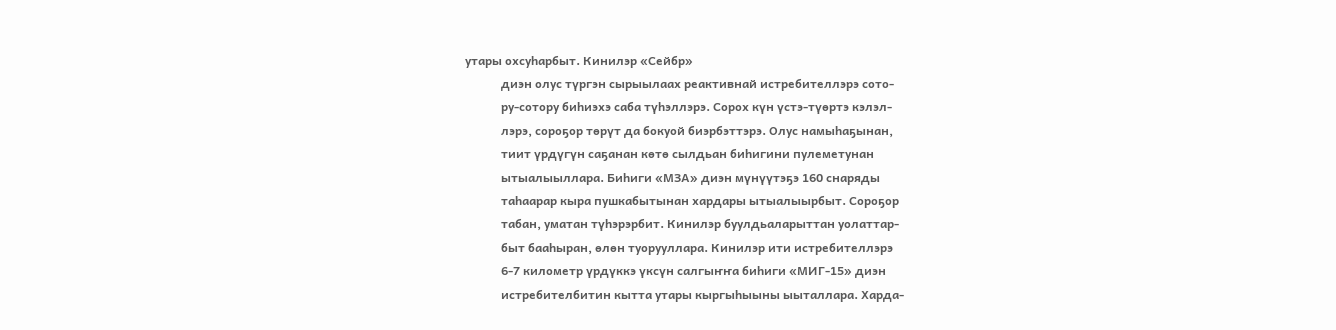утары охсуһарбыт. Кинилэр «Сейбр»
            диэн олус түргэн сырыылаах реактивнай истребителлэрэ сото-
            ру-сотору биһиэхэ саба түһэллэрэ. Сорох күн үстэ-түөртэ кэлэл-
            лэрэ, сороҕор төрүт да бокуой биэрбэттэрэ. Олус намыһаҕынан,
            тиит үрдүгүн саҕанан көтө сылдьан биһигини пулеметунан
            ытыалыыллара. Биһиги «МЗА» диэн мүнүүтэҕэ 160 снаряды
            таһаарар кыра пушкабытынан хардары ытыалыырбыт. Сороҕор
            табан, уматан түһэрэрбит. Кинилэр буулдьаларыттан уолаттар-
            быт бааһыран, өлөн туорууллара. Кинилэр ити истребителлэрэ
            6-7 километр үрдүккэ үксүн салгыҥҥа биһиги «МИГ-15» диэн
            истребителбитин кытта утары кыргыһыыны ыыталлара. Харда-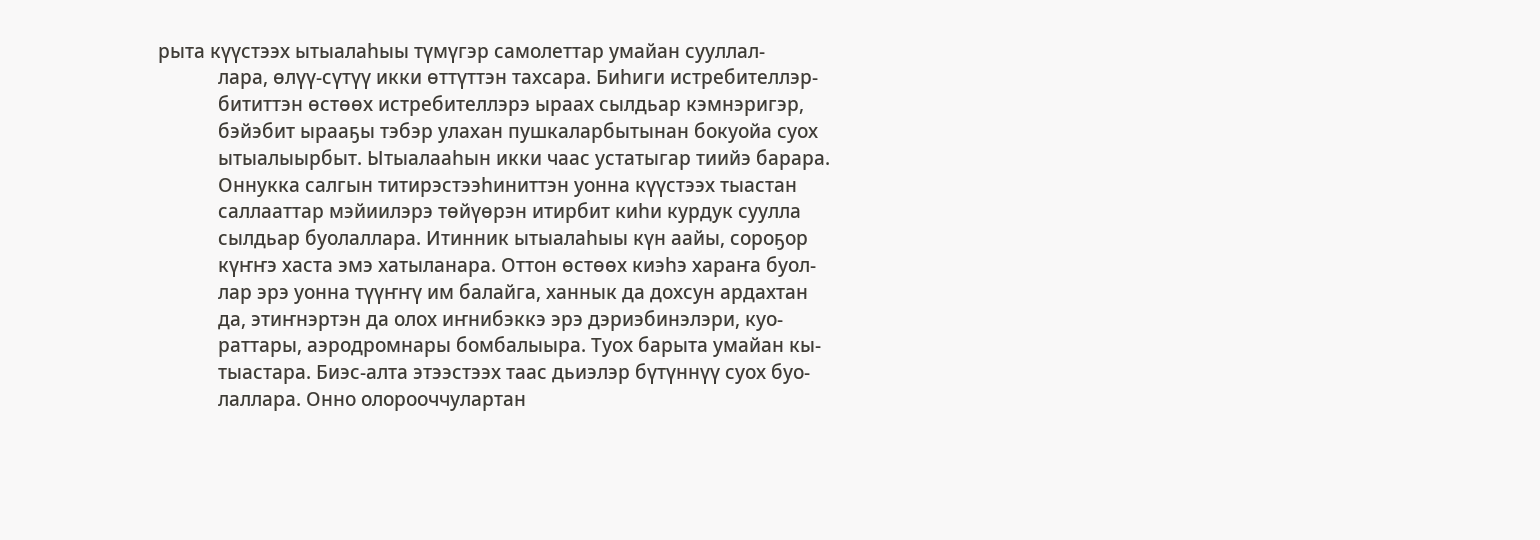рыта күүстээх ытыалаһыы түмүгэр самолеттар умайан сууллал-
            лара, өлүү-сүтүү икки өттүттэн тахсара. Биһиги истребителлэр-
            бититтэн өстөөх истребителлэрэ ыраах сылдьар кэмнэригэр,
            бэйэбит ырааҕы тэбэр улахан пушкаларбытынан бокуойа суох
            ытыалыырбыт. Ытыалааһын икки чаас устатыгар тиийэ барара.
            Оннукка салгын титирэстээһиниттэн уонна күүстээх тыастан
            саллааттар мэйиилэрэ төйүөрэн итирбит киһи курдук суулла
            сылдьар буолаллара. Итинник ытыалаһыы күн аайы, сороҕор
            күҥҥэ хаста эмэ хатыланара. Оттон өстөөх киэһэ хараҥа буол-
            лар эрэ уонна түүҥҥү им балайга, ханнык да дохсун ардахтан
            да, этиҥнэртэн да олох иҥнибэккэ эрэ дэриэбинэлэри, куо-
            раттары, аэродромнары бомбалыыра. Туох барыта умайан кы-
            тыастара. Биэс-алта этээстээх таас дьиэлэр бүтүннүү суох буо-
            лаллара. Онно олорооччулартан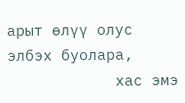арыт өлүү олус элбэх буолара,
            хас эмэ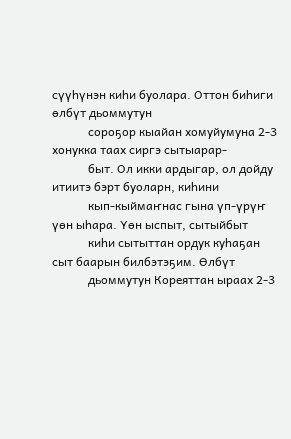сүүһүнэн киһи буолара. Оттон биһиги өлбүт дьоммутун
            сороҕор кыайан хомуйумуна 2-3 хонукка таах сиргэ сытыарар-
            быт. Ол икки ардыгар, ол дойду итиитэ бэрт буоларн, киһини
            кып-кыймаҥнас гына үп-үрүҥ үөн ыһара. Үөн ыспыт, сытыйбыт
            киһи сытыттан ордук куһаҕан сыт баарын билбэтэҕим. Өлбүт
            дьоммутун Кореяттан ыраах 2-3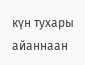күн тухары айаннаан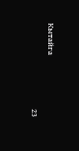Кытайга
                                           23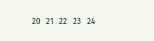20   21   22   23   24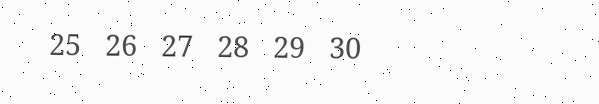25   26   27   28   29   30